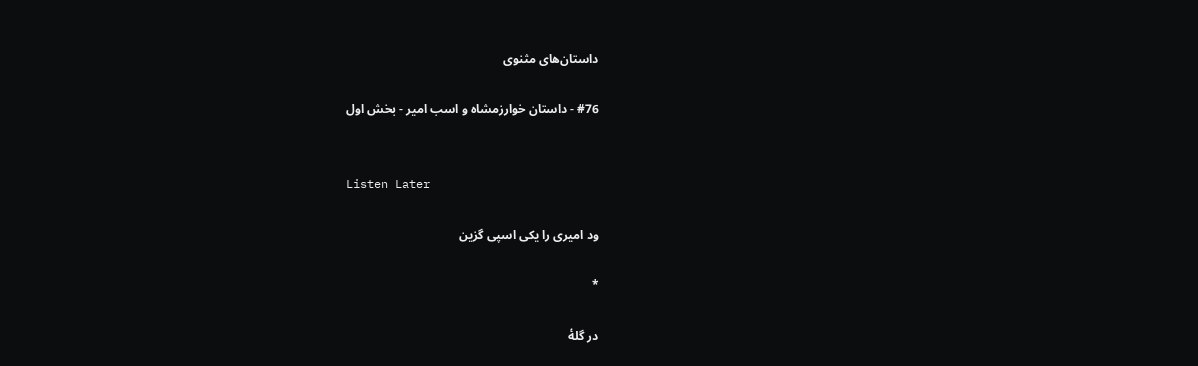داستان‌های مثنوی

#76 - داستان خوارزمشاه و اسب امیر - بخش اول


Listen Later

ود امیری را یکی اسپی گزین

*

در گلهٔ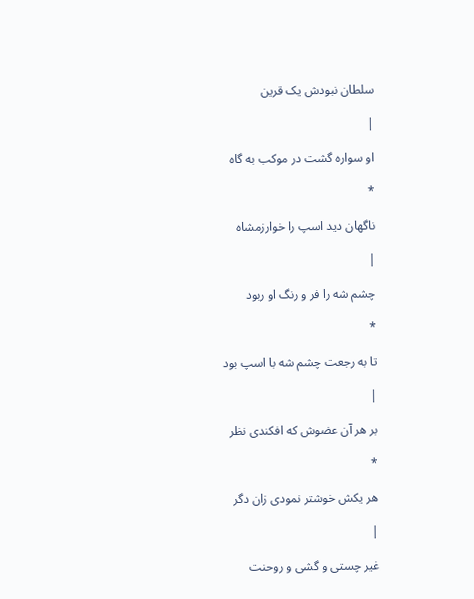سلطان نبودش یک قرین

|

او سواره گشت در موکب به گاه

*

ناگهان دید اسپ را خوارزمشاه

|

چشم شه را فر و رنگ او ربود

*

تا به رجعت چشم شه با اسپ بود

|

بر هر آن عضوش که افکندی نظر

*

هر یکش خوشتر نمودی زان دگر

|

غیر چستی و گشی و روحنت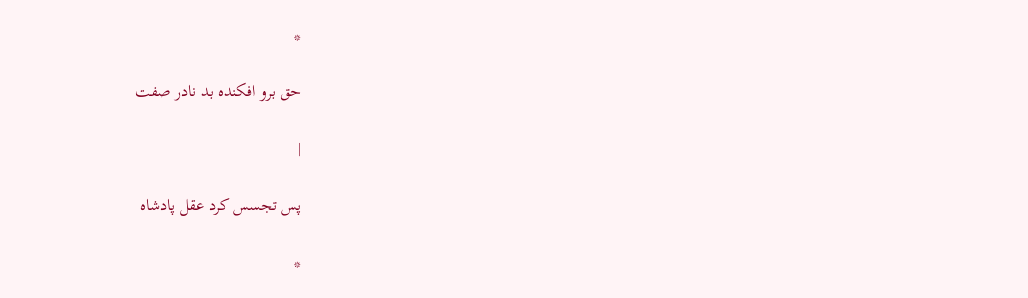*

حق برو افکنده بد نادر صفت

|

پس تجسس کرد عقل پادشاه

*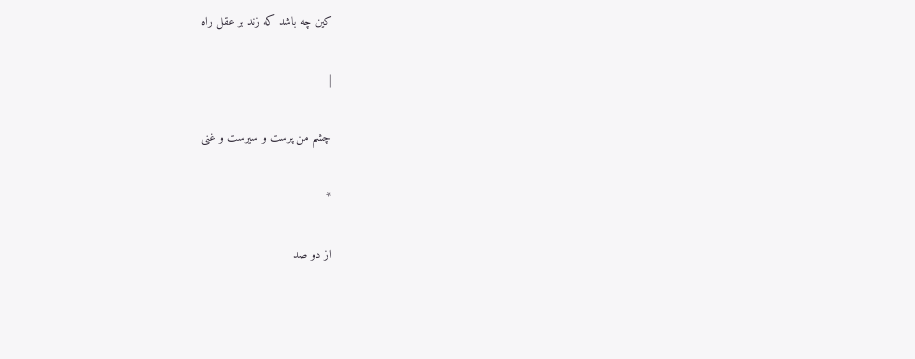کین چه باشد که زند بر عقل راه

|

چشم من پرست و سیرست و غنی

*

از دو صد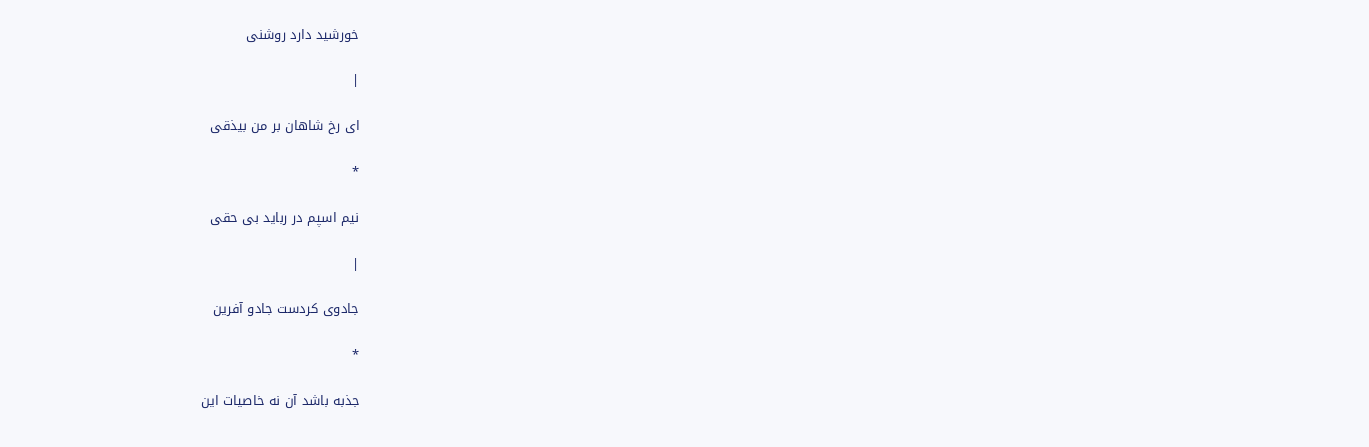خورشید دارد روشنی

|

ای رخ شاهان بر من بیذقی

*

نیم اسپم در رباید بی حقی

|

جادوی کردست جادو آفرین

*

جذبه باشد آن نه خاصیات این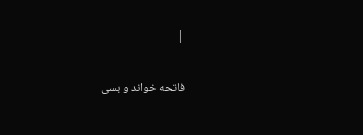|

فاتحه خواند و بسی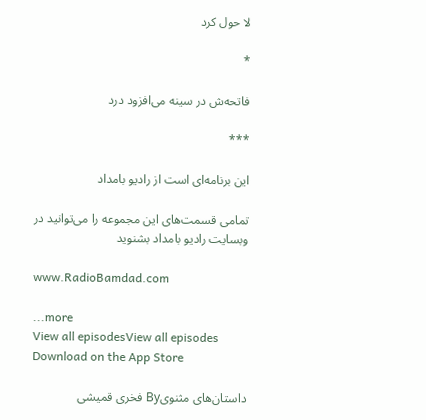لا حول کرد

*

فاتحه‌ش در سینه می‌افزود درد

***

این برنامه‌ای است از رادیو بامداد

تمامی قسمت‌های این مجموعه را می‌توانید در وبسایت رادیو بامداد بشنوید

www.RadioBamdad.com

...more
View all episodesView all episodes
Download on the App Store

داستان‌های مثنویBy فخری قمیشی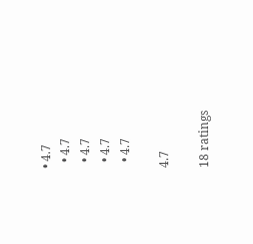• 4.7
  • 4.7
  • 4.7
  • 4.7
  • 4.7

4.7

18 ratings